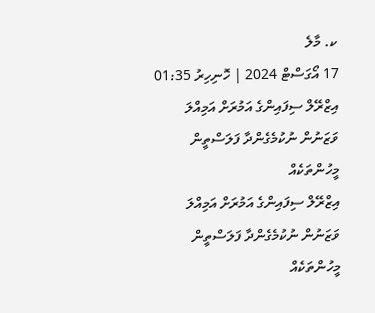ކ. މާލެ
17 އޯގަސްޓް 2024 | ހޮނިހިރު 01:35
އިޒްރޭލް ސިފައިންގެ އަމުރަށް އަމިއްލަ ވަޒަނުން ނުކުމެގެންދާ ފަލަސްތީން މީހުންތަކެއް
އިޒްރޭލް ސިފައިންގެ އަމުރަށް އަމިއްލަ ވަޒަނުން ނުކުމެގެންދާ ފަލަސްތީން މީހުންތަކެއް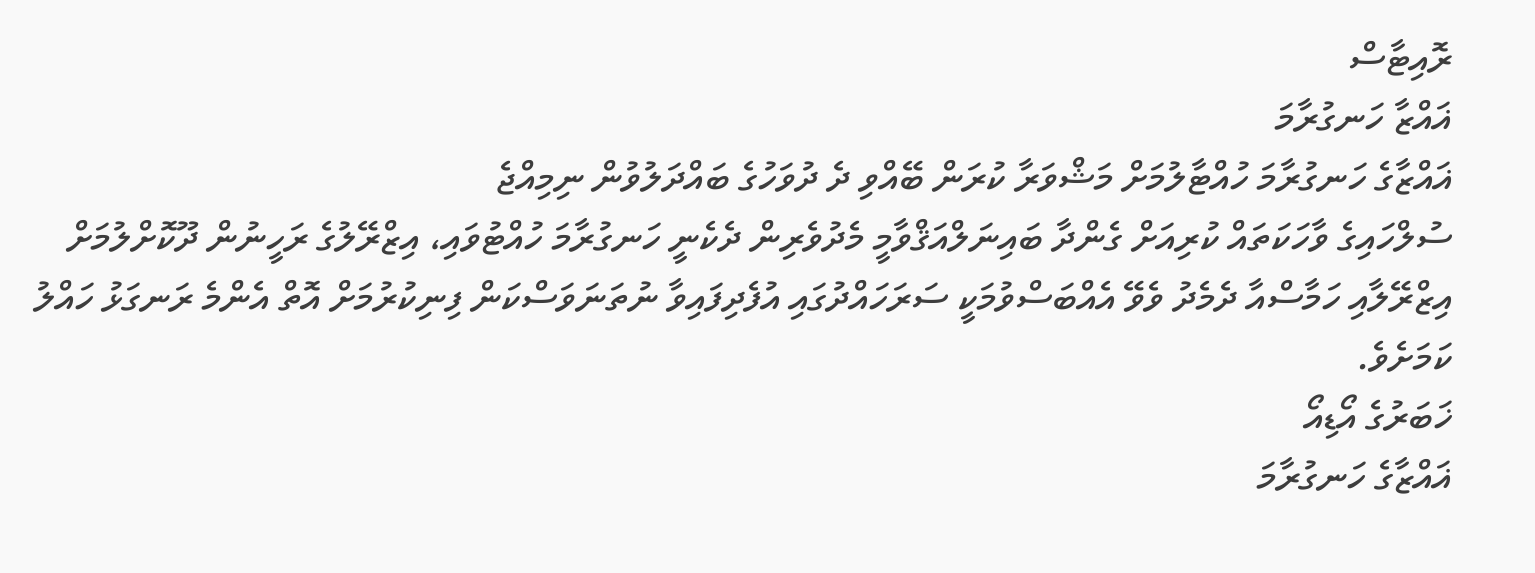ރޮއިޓާސް
ޣައްޒާ ހަނގުރާމަ
ޣައްޒާގެ ހަނގުރާމަ ހުއްޓާލުމަށް މަޝްވަރާ ކުރަން ބޭއްވި ދެ ދުވަހުގެ ބައްދަލުވުން ނިމިއްޖެ
ސުލްހައިގެ ވާހަކަތައް ކުރިއަށް ގެންދާ ބައިނަލްއަޤްވާމީ މެދުވެރިން ދެކެނީ ހަނގުރާމަ ހުއްޓުވައި، އިޒްރޭލުގެ ރަހީނުން ދޫކޮށްލުމަށް އިޒްރޭލާއި ހަމާސްއާ ދެމެދު ވެވޭ އެއްބަސްވުމަކީ ސަރަހައްދުގައި އުފެދިފައިވާ ނުތަނަވަސްކަން ފިނިކުރުމަށް އޮތް އެންމެ ރަނގަޅު ހައްލު ކަމަށެވެ.
ޚަބަރުގެ އޯޑިއޯ
ޣައްޒާގެ ހަނގުރާމަ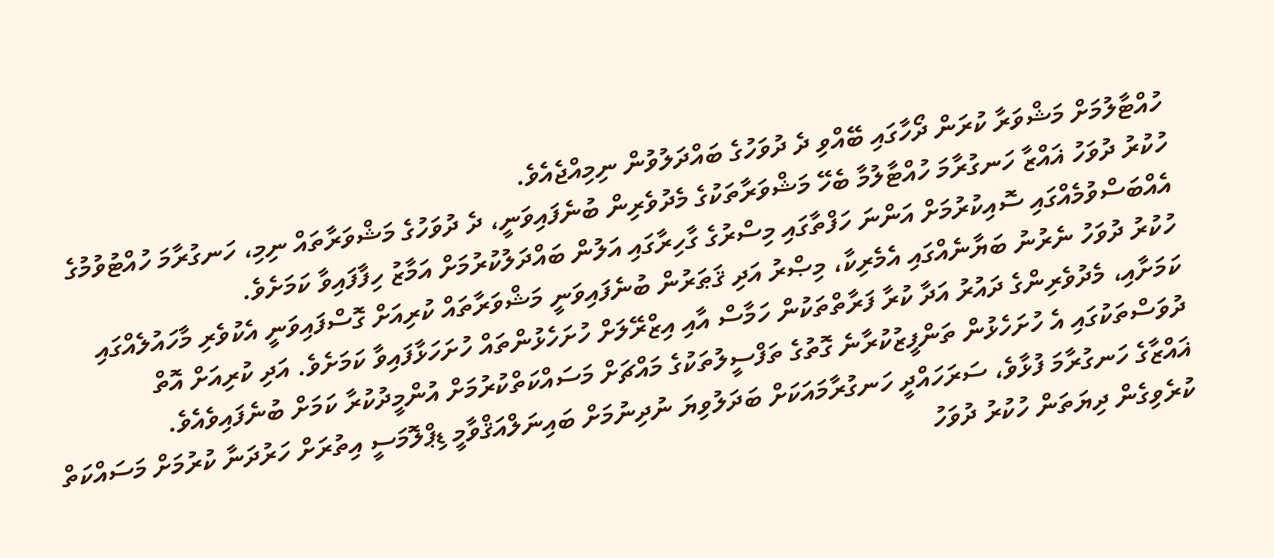ހުއްޓާލުމަށް މަޝްވަރާ ކުރަން ދޯހާގައި ބޭއްވި ދެ ދުވަހުގެ ބައްދަލުވުން ނިމިއްޖެއެވެ.
ހުކުރު ދުވަހު ޣައްޒާ ހަނގުރާމަ ހުއްޓާލުމާ ބެހޭ މަޝްވަރާތަކުގެ މެދުވެރިން ބުނެފައިވަނީ، ދެ ދުވަހުގެ މަޝްވަރާތައް ނިމި، ހަނގުރާމަ ހުއްޓުވުމުގެ އެއްބަސްވުމެއްގައި ސޮއިކުރުމަށް އަންނަ ހަފްތާގައި މިސްރުގެ ގާހިރާގައި އަލުން ބައްދަލުކުރުމަށް އަމާޒު ހިފާފައިވާ ކަމަށެވެ.
ހުކުރު ދުވަހު ނެރުނު ބަޔާނެއްގައި އެމެރިކާ، މިޞްރު އަދި ޤަޠަރުން ބުނެފައިވަނީ މަޝްވަރާތައް ކުރިއަށް ގޮސްފައިވަނީ އެކުވެރި މާހައުލެއްގައި ކަމަށާއި، މެދުވެރިންގެ ދައުރު އަދާ ކުރާ ފަރާތްތަކުން ހަމާސް އާއި އިޒްރޭލަށް ހުށަހެޅުންތައް ހުށަހަޅާފައިވާ ކަމަށެވެ. އަދި ކުރިއަށް އޮތް ދުވަސްތަކުގައި އެ ހުށަހެޅުން ތަންފީޒުކުރާނެ ގޮތުގެ ތަފްސީލުތަކުގެ މައްޗަށް މަސައްކަތްކުރުމަށް އުންމީދުކުރާ ކަމަށް ބުނެފައިވެއެވެ.
ޣައްޒާގެ ހަނގުރާމަ ފުޅާވެ، ސަރަހައްދީ ހަނގުރާމައަކަށް ބަދަލުވިޔަ ނުދިނުމަށް ބައިނަލްއަޤްވާމީ ޑިޕްލޮމަސީ އިތުރަށް ހަރުދަނާ ކުރުމަށް މަސައްކަތް ކުރެވިގެން ދިޔަތަން ހުކުރު ދުވަހު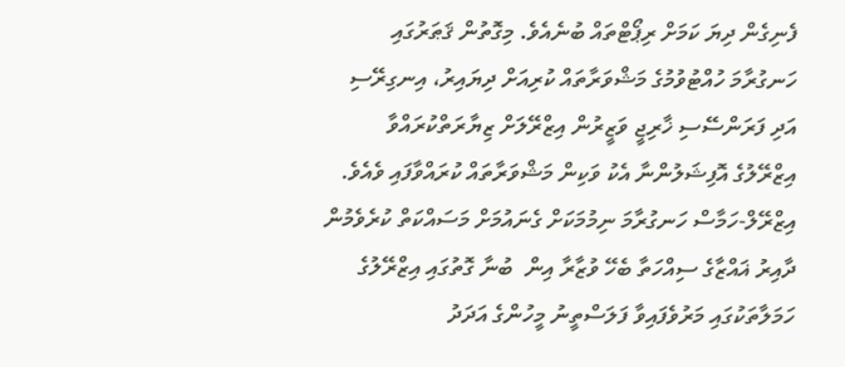ފެނިގެން ދިޔަ ކަމަށް ރިޕޯޓްތައް ބުނެއެވެ. މިގޮތުން ޤަޠަރުގައި ހަނގުރާމަ ހުއްޓުވުމުގެ މަޝްވަރާތައް ކުރިއަށް ދިޔައިރު، އިނގިރޭސި އަދި ފަރަންސޭސި ޚާރިޖީ ވަޒީރުން އިޒްރޭލަށް ޒިޔާރަތްކުރައްވާ އިޒްރޭލުގެ އޮފިޝަލުންނާ އެކު ވަކިން މަޝްވަރާތައް ކުރައްވާފައި ވެއެވެ.
އިޒްރޭލް-ހަމާސް ހަނގުރާމަ ނިމުމަކަށް ގެނައުމަށް މަސައްކަތް ކުރެވެމުން ދާއިރު ޣައްޒާގެ ސިއްހަތާ ބެހޭ ވުޒާރާ އިން  ބުނާ ގޮތުގައި އިޒްރޭލުގެ ހަމަލާތަކުގައި މަރުވެފައިވާ ފަލަސްތީނު މީހުންގެ އަދަދު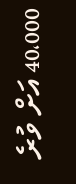40،000 އަށް ވުރެ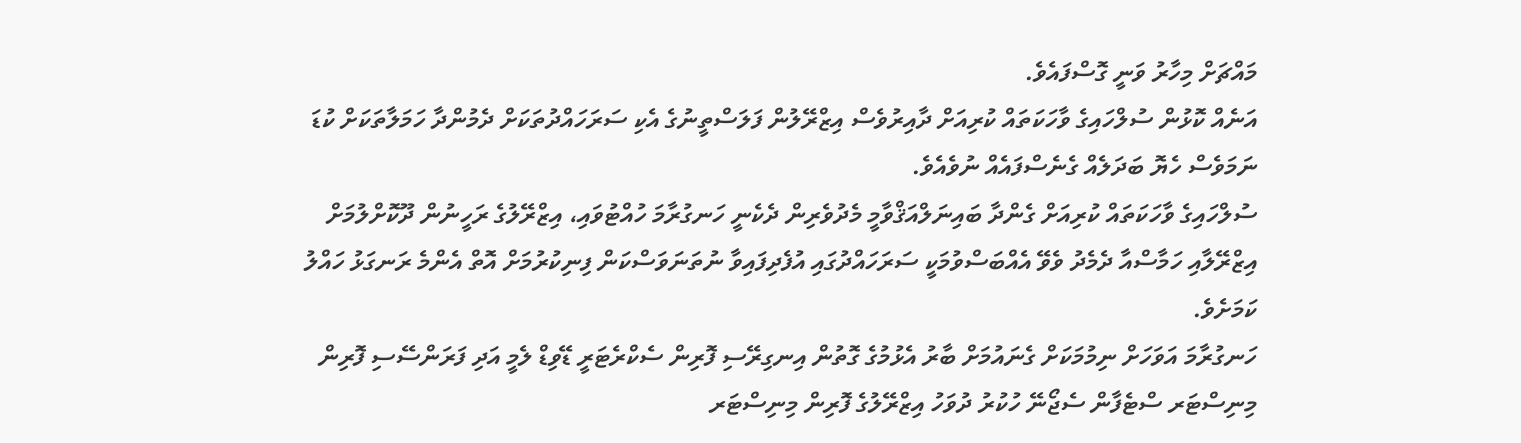މައްޗަށް މިހާރު ވަނީ ގޮސްފައެވެ.
އަނެއް ކޮޅުން ސުލްހައިގެ ވާހަކަތައް ކުރިއަށް ދާއިރުވެސް އިޒްރޭލުން ފަލަސްތީނުގެ އެކި ސަރަހައްދުތަކަށް ދެމުންދާ ހަމަލާތަކަށް ކުޑަ ނަމަވެސް ހެޔޮ ބަދަލެއް ގެނެސްފައެއް ނުވެއެވެ.
ސުލްހައިގެ ވާހަކަތައް ކުރިއަށް ގެންދާ ބައިނަލްއަޤްވާމީ މެދުވެރިން ދެކެނީ ހަނގުރާމަ ހުއްޓުވައި، އިޒްރޭލުގެ ރަހީނުން ދޫކޮށްލުމަށް އިޒްރޭލާއި ހަމާސްއާ ދެމެދު ވެވޭ އެއްބަސްވުމަކީ ސަރަހައްދުގައި އުފެދިފައިވާ ނުތަނަވަސްކަން ފިނިކުރުމަށް އޮތް އެންމެ ރަނގަޅު ހައްލު ކަމަށެވެ.
ހަނގުރާމަ އަވަހަށް ނިމުމަކަށް ގެނައުމަށް ބާރު އެޅުމުގެ ގޮތުން އިނގިރޭސި ފޮރިން ސެކްރެޓަރީ ޑޭވިޑް ލެމީ އަދި ފަރަންސޭސި ފޮރިން މިނިސްޓަރ ސްޓެފާން ސެޖޯނޭ ހުކުރު ދުވަހު އިޒްރޭލުގެ ފޮރިން މިނިސްޓަރ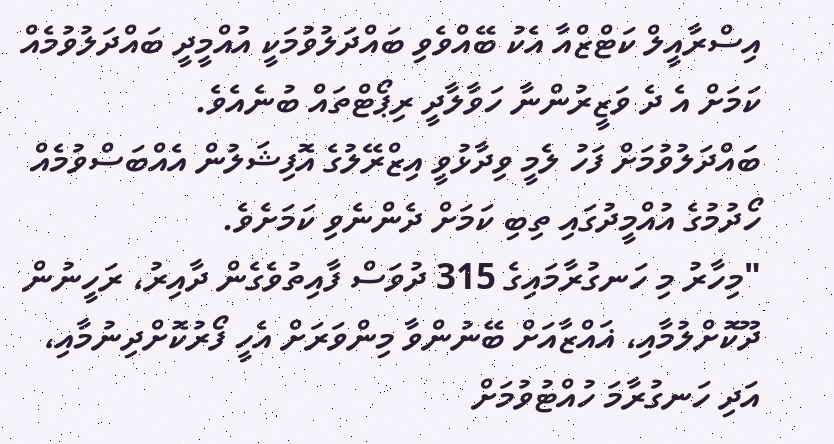އިސްރާއީލް ކަޓްޒްއާ އެކު ބޭއްވެވި ބައްދަލުވުމަކީ އުއްމީދީ ބައްދަލުވުމެއް ކަމަށް އެ ދެ ވަޒީރުންނާ ހަވާލާދީ ރިޕޯޓްތައް ބުނެއެވެ.
ބައްދަލުވުމަށް ފަހު ލެމީ ވިދާޅުވީ އިޒްރޭލުގެ އޮފިޝަލުން އެއްބަސްވުމެއް ހޯދުމުގެ އުއްމީދުގައި ތިބި ކަމަށް ދެންނެވި ކަމަށެވެ.
"މިހާރު މި ހަނގުރާމައިގެ 315 ދުވަސް ފާއިތުވެގެން ދާއިރު، ރަހީނުން ދޫކޮށްލުމާއި، ޣައްޒާއަށް ބޭނުންވާ މިންވަރަށް އެހީ ފޯރުކޮށްދިނުމާއި، އަދި ހަނގުރާމަ ހުއްޓުވުމަށް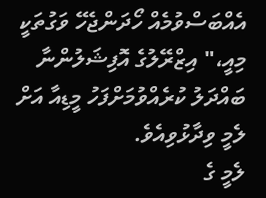އެއްބަސްވުމެއް ހޯދަންޖެހޭ ވަގުތަކީ މިއީ،" އިޒްރޭލުގެ އޮފިޝަލުންނާ ބައްދަލު ކުރެއްވުމަށްފަހު މީޑިއާ އަށް ލެމީ ވިދާޅުވިއެވެ.
ލެމީ ގެ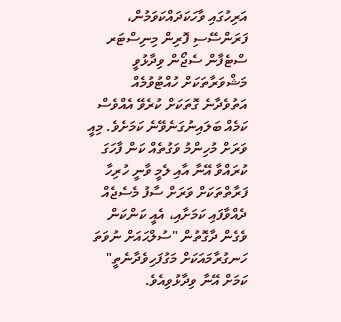އަރިހުގައި ވާހަކަދައްކަވަމުން، ފަރަންސޭސި ފޮރިން މިނިސްޓަރ ސްޓެފާން ސެޖޯން ވިދާޅުވީ މަޝްވަރާތަކަށް ހުއްޓުވުމެއް އަތުވެދާނެ ގޮތަކަށް ކުރެވޭ އެއްވެސް ކަމެއް ބަލައިނުގަނެވޭނެ ކަމަށެވެ. މިއީ ވަރަށް މުހިންމު ވަގުތެއް ކަން ފާހަގަ ކުރައްވާ އޭނާ އާއި ލެމީ ވާނީ ހުރިހާ ފަރާތްތަކަށް ވަރަށް ސާފު މެސެޖެއް ދެއްވާފައި ކަމަށާއި، އެއީ ކަންކަން ވެގެން ދާގޮތުން "ސުލްޙައަށް ނުވަތަ ހަނގުރާމައަކަށް މަގުފަހިވެދާނެތީ" ކަމަށް އޭނާ ވިދާޅުވިއެވެ.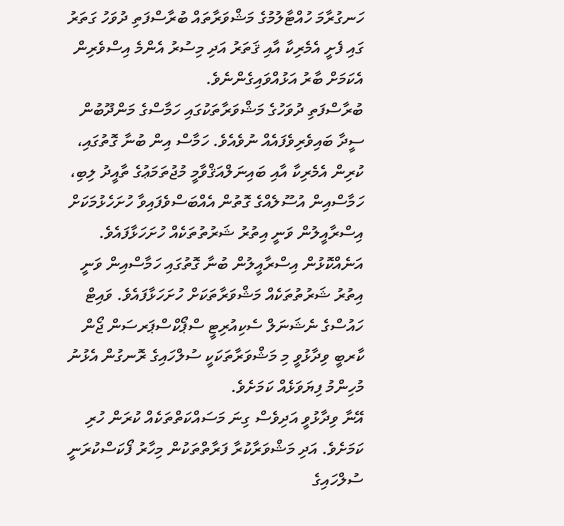ހަނގުރާމަ ހުއްޓާލުމުގެ މަޝްވަރާތައް ބުރާސްފަތި ދުވަހު ގަތަރު ގައި ފެށީ އެމެރިކާ އާއި ޤަތަރު އަދި މިސުރު އެންމެ އިސްވެރިން އެކަމަށް ބާރު އަޅުއްވައިގެންނެވެ.
ބުރާސްފަތި ދުވަހުގެ މަޝްވަރާތަކުގައި ހަމާސްގެ މަންދޫބުން ސީދާ ބައިވެރިވެފައެއް ނުވެއެވެ. ހަމާސް އިން ބުނާ ގޮތުގައި، ކުރިން އެމެރިކާ އާއި ބައިނަލްއަޤްވާމީ މުޖުތަމަޢުގެ ތާއީދު ލިބި، ހަމާސްއިން އުސޫލެއްގެ ގޮތުން އެއްބަސްވެފައިވާ ހުށަހެޅުމަކަށް އިސްރާއީލުން ވަނީ އިތުރު ޝަރުތުތަކެއް ހުށަހަޅާފައެވެ.
އަނެއްކޮޅުން އިސްރާއީލުން ބުނާ ގޮތުގައި ހަމާސްއިން ވަނީ އިތުރު ޝަރުތުތަކެއް މަޝްވަރާތަކަށް ހުށަހަޅާފައެވެ. ވައިޓް ހައުސްގެ ނެޝަނަލް ސެކިއުރިޓީ ސްޕޯކްސްޕަރސަން ޖޯން ކާރބީ ވިދާޅުވީ މި މަޝްވަރާތަކަކީ ސުލްހައިގެ ރޮނގުން އެޅުނު މުހިންމު ފިޔަވަޅެއް ކަމަށެވެ.
އޭނާ ވިދާޅުވީ އަދިވެސް ގިނަ މަސައްކަތްތަކެއް ކުރަން ހުރި ކަމަށެވެ. އަދި މަޝްވަރާކުރާ ފަރާތްތަކުން މިހާރު ފޯކަސްކުރަނީ ސުލްހައިގެ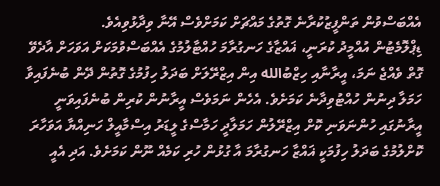އެއްބަސްވުން ތަންފީޒުކުރާނެ ގޮތުގެ މައްޗަށް ކަމަށްވެސް އޭނާ ވިދާޅުވިއެވެ.
ޑިޕްލޮމެޓުން އުއްމީދު ކުރަނީ، ޣައްޒާގެ ހަނގުރާމަ ހުއްޓާލުމުގެ އެއްބަސްވުމަކަށް އަވަހަށް އާދެވޭ ގޮތް ވެއްޖެ ނަމަ، އީރާނާއި ހިޒްބުالله އިން އިޒްރޭލަށް ބަދަލު ހިފުމުގެ ގޮތުން ދޭން ބުނެފައިވާ ހަމަލާ ދިނުން ހުއްޓުވިދާނެ ކަމަށެވެ. އެހެން ނަމަވެސް އީރާނުން ކުރިން ބުނެފައިވަނީ އީރާނުގައި ހުންނަވަނި ކޮށް އިޒްރޭލުން ހަމަލާދީ ހަމާސްގެ ލީޑަރު އިސްމާއީލް ހަނިއްޔާ އަވަހާރަ ކޮށްލުމުގެ ބަދަލު ހިފުމަކީ ޣައްޒާ ހަނގުރާމަ އާ ގުޅުން ހުރި ކަމެއް ނޫން ކަމަށެވެ. އަދި އެއީ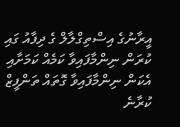އީރާނުގެ އިސްތިގްލާލް ގެ ދިފާއު ގައި ކުރަން ނިންމާފައިވާ ކަމެއް ކަމަށާއި އެކަން ނިންމާފައިވާ ގޮތައް ތަންފީޒް ކުރާނެ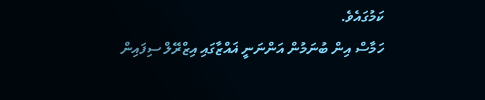ކަމުގައެވެ.
ހަމާސް އިން ބުނަމުން އަންނަނީ ޣައްޒާގައި އިޒްރޭލް ސިފައިން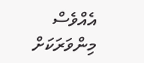އެއްވެސް މިންވަރަކަށް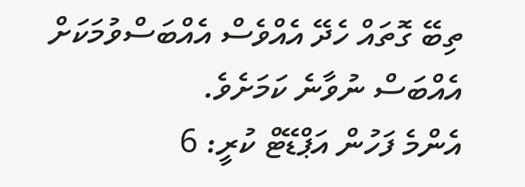ތިބޭ ގޮތައް ހެދޭ އެއްވެސް އެއްބަސްވުމަކަށް އެއްބަސް ނުވާނެ ކަމަށެވެ.
އެންމެ ފަހުން އަޕްޑޭޓް ކުރީ: 6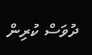ދުވަސް ކުރިން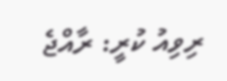ރިވިއު ކުރީ: ރާއްޖެ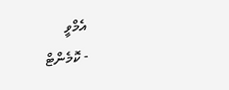އެމްވީ
- ކޮމެންޓް